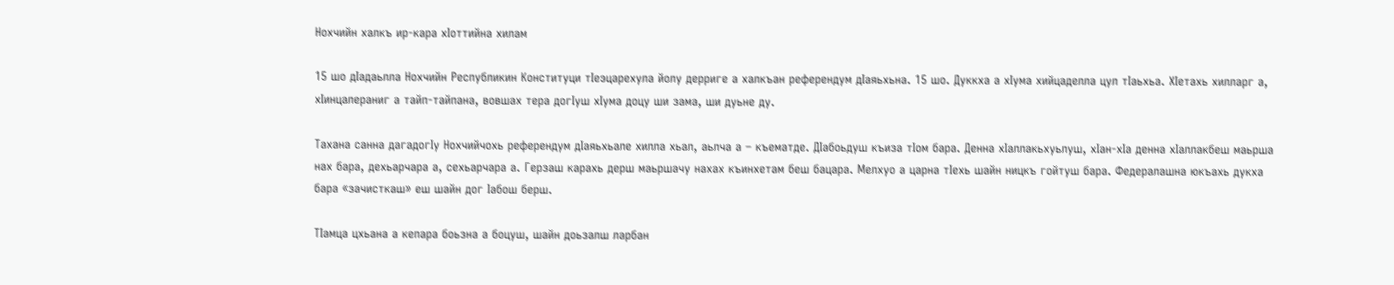Нохчийн халкъ ир-кара хIоттийна хилам

15 шо дIадаьлла Нохчийн Республикин Конституци тIеэцарехула йолу дерриге а халкъан референдум дIаяьхьна. 15 шо. Дуккха а хIума хийцаделла цул тIаьхьа. ХIетахь хилларг а, хIинцалераниг а тайп-тайпана, вовшах тера догIуш хIума доцу ши зама, ши дуьне ду.

Тахана санна дагадогIу Нохчийчохь референдум дIаяьхьале хилла хьал, аьлча а – къематде. ДIабоьдуш къиза тIом бара. Денна хIаллакьхуьлуш, хIан-хIа денна хIаллакбеш маьрша нах бара, дехьарчара а, сехьарчара а. Герзаш карахь дерш маьршачу нахах къинхетам беш бацара. Мелхуо а царна тIехь шайн ницкъ гойтуш бара. Федералашна юкъахь дукха бара «зачисткаш» еш шайн дог Iабош берш.

ТIамца цхьана а кепара боьзна а боцуш, шайн доьзалш ларбан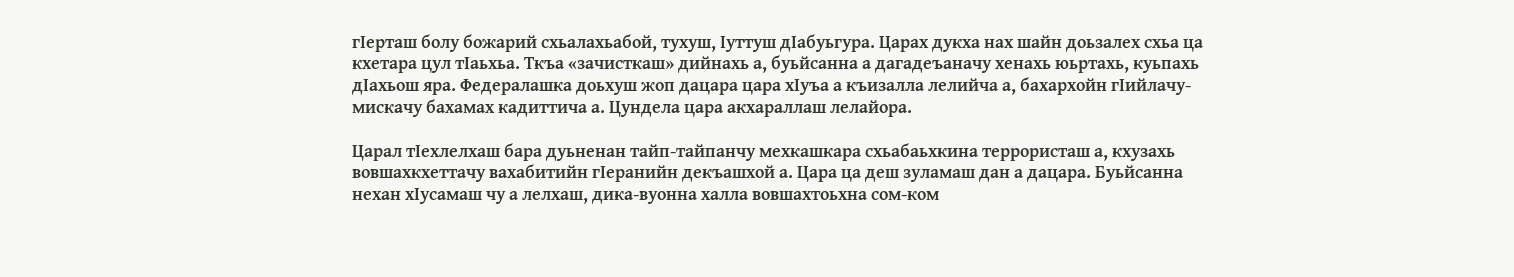гIерташ болу божарий схьалахьабой, тухуш, Iуттуш дIабуьгура. Царах дукха нах шайн доьзалех схьа ца кхетара цул тIаьхьа. Ткъа «зачисткаш» дийнахь а, буьйсанна а дагадеъаначу хенахь юьртахь, куьпахь дIахьош яра. Федералашка доьхуш жоп дацара цара хIуъа а къизалла лелийча а, бахархойн гIийлачу-мискачу бахамах кадиттича а. Цундела цара акхараллаш лелайора.

Царал тIехлелхаш бара дуьненан тайп-тайпанчу мехкашкара схьабаьхкина террористаш а, кхузахь вовшахкхеттачу вахабитийн гIеранийн декъашхой а. Цара ца деш зуламаш дан а дацара. Буьйсанна нехан хIусамаш чу а лелхаш, дика-вуонна халла вовшахтоьхна сом-ком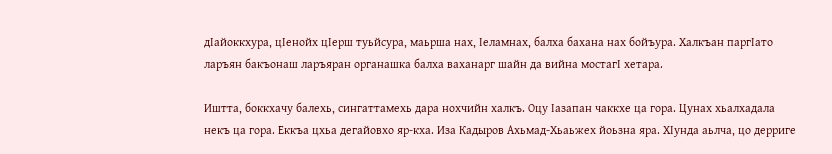дIайоккхура, цIенойх цIерш туьйсура, маьрша нах, Iеламнах, балха бахана нах бойъура. Халкъан паргIато ларъян бакъонаш ларъяран органашка балха ваханарг шайн да вийна мостагI хетара.

Иштта, боккхачу балехь, сингаттамехь дара нохчийн халкъ. Оцу Iазапан чаккхе ца гора. Цунах хьалхадала некъ ца гора. Еккъа цхьа дегайовхо яр-кха. Иза Кадыров Ахьмад-Хьаьжех йоьзна яра. ХIунда аьлча, цо дерриге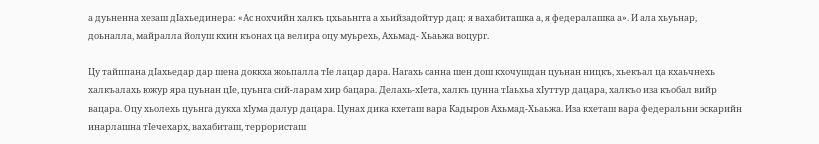а дуьненна хезаш дIахьединера: «Ас нохчийн халкъ цхьаьнгга а хьийзадойтур дац: я вахабиташка а, я федералашка а». И ала хьуьнар, доьналла, майралла йолуш кхин къонах ца велира оцу муьрехь, Ахьмад- Хьаьжа воцург.

Цу тайппана дIахьедар дар шена доккха жоьпалла тIе лацар дара. Нагахь санна шен дош кхочушдан цуьнан ницкъ, хьекъал ца кхаьчнехь халкъалахь южур яра цуьнан цIе, цуьнга сий-ларам хир бацара. Делахь-хIета, халкъ цунна тIаьхьа хIуттур дацара, халкъо иза къобал вийр вацара. Оцу хьолехь цуьнга дукха хIума далур дацара. Цунах дика кхеташ вара Кадыров Ахьмад-Хьаьжа. Иза кхеташ вара федеральни эскарийн инарлашна тIечехарх, вахабиташ, террористаш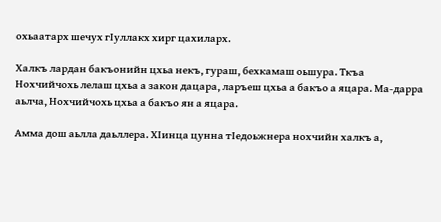охьаатарх шечух гIуллакх хирг цахиларх.

Халкъ лардан бакъонийн цхьа некъ, гураш, бехкамаш оьшура. Ткъа Нохчийчохь лелаш цхьа а закон дацара, ларъеш цхьа а бакъо а яцара. Ма-дарра аьлча, Нохчийчохь цхьа а бакъо ян а яцара.

Амма дош аьлла даьллера. ХIинца цунна тIедоьжнера нохчийн халкъ а,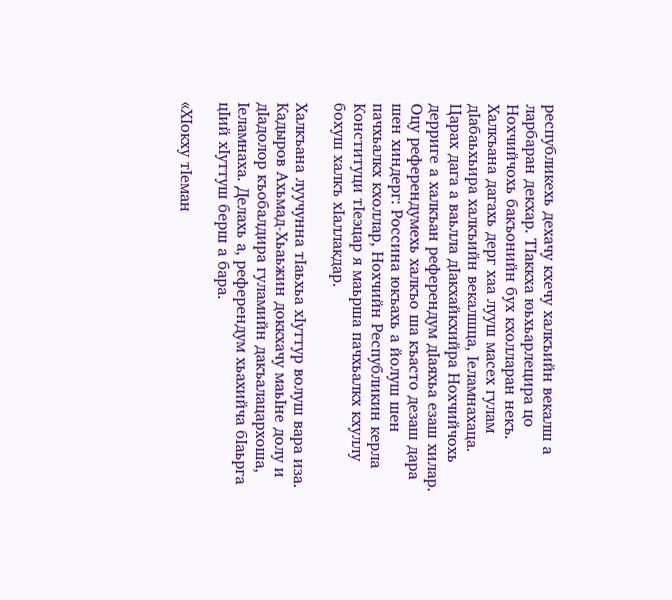республикехь дехачу кхечу халкъийн векалш а ларбаран декхар. ТIаккха юьхьарлецира цо Нохчийчохь бакъонийн бух кхолларан некъ. Халкъана дагахь дерг хаа лууш масех гулам дIабаьхьира халкъийн векалшца, Iеламнахаца. Царах дага а ваьлла дIакхайкхийра Нохчийчохь дерриге а халкъан референдум дIаяхьа езаш хилар. Оцу референдумехь халкъо ша къасто дезаш дара шен хиндерг: Россина юкъахь а йолуш шен пачхьалкх кхоллар, Нохчийн Республикин керла Конституци тIеэцар я маьрша пачхьалкх кхуллу бохуш халкъ хIаллакдар.

Халкъана луучунна тIаьхьа хIуттур волуш вара иза. Кадыров Ахьмад-Хьаьжин доккхачу маьIне долу и дIадолор къобалдира гуламийн дакъалацархоша, Iеламнаха. Делахь а, референдум хьахийча бIаьрга цIий хIуттуш берш а бара.

«ХIокху тIеман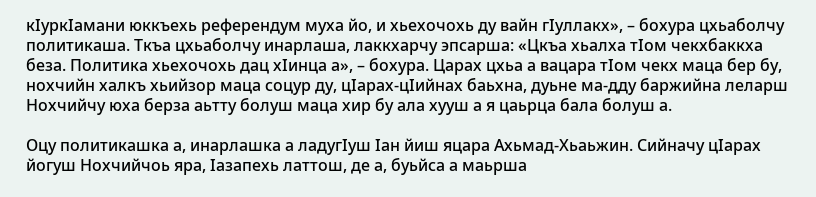кIуркIамани юккъехь референдум муха йо, и хьехочохь ду вайн гIуллакх», – бохура цхьаболчу политикаша. Ткъа цхьаболчу инарлаша, лаккхарчу эпсарша: «Цкъа хьалха тIом чекхбаккха беза. Политика хьехочохь дац хIинца а», – бохура. Царах цхьа а вацара тIом чекх маца бер бу, нохчийн халкъ хьийзор маца соцур ду, цIарах-цIийнах баьхна, дуьне ма-дду баржийна леларш Нохчийчу юха берза аьтту болуш маца хир бу ала хууш а я цаьрца бала болуш а.

Оцу политикашка а, инарлашка а ладугIуш Iан йиш яцара Ахьмад-Хьаьжин. Сийначу цIарах йогуш Нохчийчоь яра, Iазапехь латтош, де а, буьйса а маьрша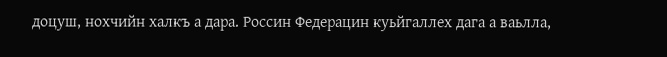доцуш, нохчийн халкъ а дара. Россин Федерацин куьйгаллех дага а ваьлла,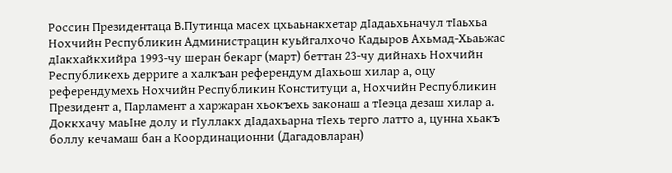Россин Президентаца В.Путинца масех цхьаьнакхетар дIадаьхьначул тIаьхьа Нохчийн Республикин Администрацин куьйгалхочо Кадыров Ахьмад-Хьаьжас дIакхайкхийра 1993-чу шеран бекарг (март) беттан 23-чу дийнахь Нохчийн Республикехь дерриге а халкъан референдум дIахьош хилар а, оцу референдумехь Нохчийн Республикин Конституци а, Нохчийн Республикин Президент а, Парламент а харжаран хьокъехь законаш а тIеэца дезаш хилар а. Доккхачу маьIне долу и гIуллакх дIадахьарна тIехь терго латто а, цунна хьакъ боллу кечамаш бан а Координационни (Дагадовларан)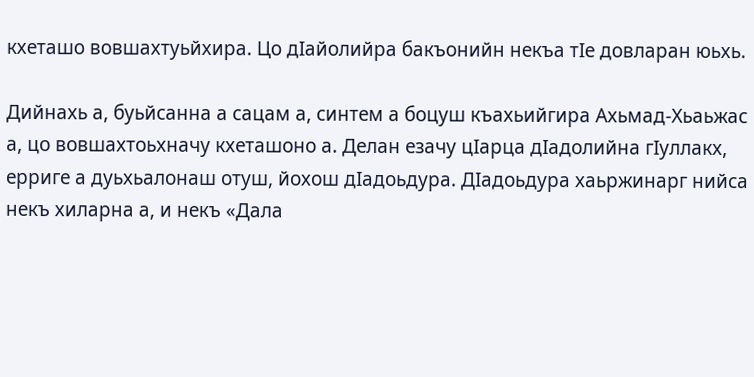кхеташо вовшахтуьйхира. Цо дIайолийра бакъонийн некъа тIе довларан юьхь.

Дийнахь а, буьйсанна а сацам а, синтем а боцуш къахьийгира Ахьмад-Хьаьжас а, цо вовшахтоьхначу кхеташоно а. Делан езачу цIарца дIадолийна гIуллакх, ерриге а дуьхьалонаш отуш, йохош дIадоьдура. ДIадоьдура хаьржинарг нийса некъ хиларна а, и некъ «Дала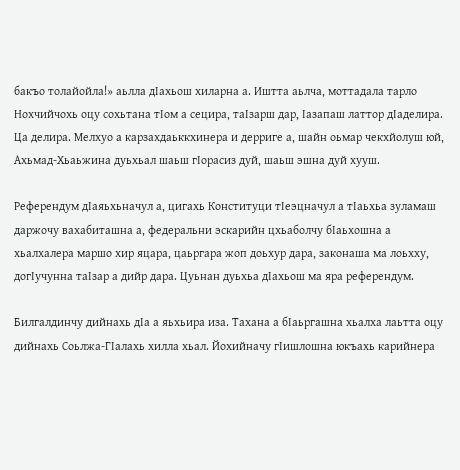бакъо толайойла!» аьлла дIахьош хиларна а. Иштта аьлча, моттадала тарло Нохчийчохь оцу сохьтана тIом а сецира, таIзарш дар, Iазапаш латтор дIаделира. Ца делира. Мелхуо а карзахдаьккхинера и дерриге а, шайн оьмар чекхйолуш юй, Ахьмад-Хьаьжина дуьхьал шаьш гIорасиз дуй, шаьш эшна дуй хууш.

Референдум дIаяьхьначул а, цигахь Конституци тIеэцначул а тIаьхьа зуламаш даржочу вахабиташна а, федеральни эскарийн цхьаболчу бIаьхошна а хьалхалера маршо хир яцара, цаьргара жоп доьхур дара, законаша ма лоьхху, догIучунна таIзар а дийр дара. Цуьнан дуьхьа дIахьош ма яра референдум.

Билгалдинчу дийнахь дIа а яьхьира иза. Тахана а бIаьргашна хьалха лаьтта оцу дийнахь Соьлжа-ГIалахь хилла хьал. Йохийначу гIишлошна юкъахь карийнера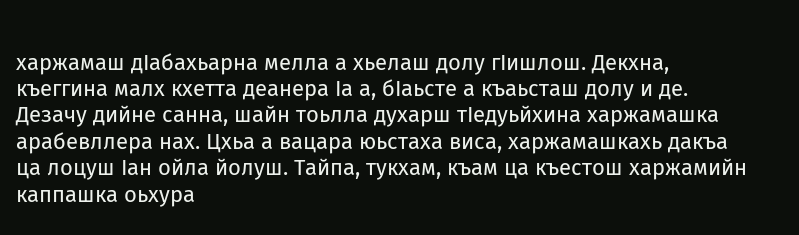харжамаш дIабахьарна мелла а хьелаш долу гIишлош. Декхна, къеггина малх кхетта деанера Iа а, бIаьсте а къаьсташ долу и де. Дезачу дийне санна, шайн тоьлла духарш тIедуьйхина харжамашка арабевллера нах. Цхьа а вацара юьстаха виса, харжамашкахь дакъа ца лоцуш Iан ойла йолуш. Тайпа, тукхам, къам ца къестош харжамийн каппашка оьхура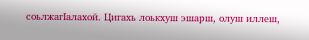соьлжагIалахой. Цигахь лоькхуш эшарш, олуш иллеш,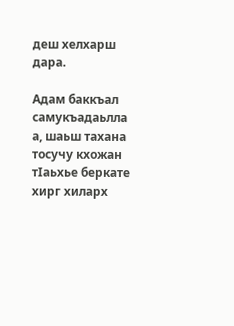деш хелхарш дара.

Адам баккъал самукъадаьлла а, шаьш тахана тосучу кхожан тIаьхье беркате хирг хиларх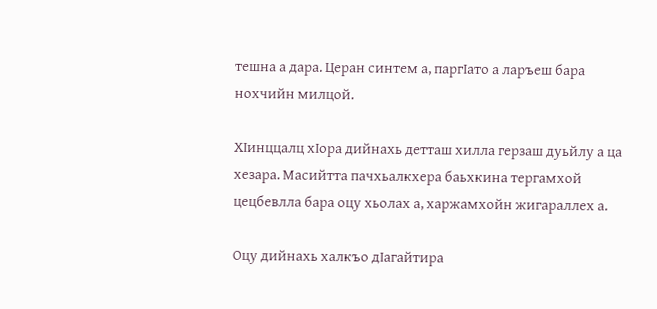тешна а дара. Церан синтем а, паргIато а ларъеш бара нохчийн милцой.

ХIинццалц хIора дийнахь детташ хилла герзаш дуьйлу а ца хезара. Масийтта пачхьалкхера баьхкина тергамхой цецбевлла бара оцу хьолах а, харжамхойн жигараллех а.

Оцу дийнахь халкъо дIагайтира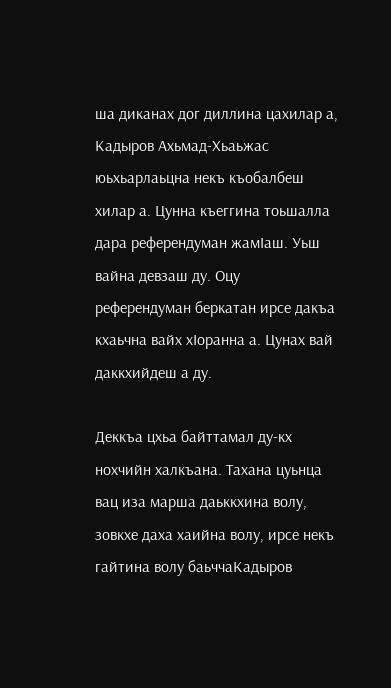ша диканах дог диллина цахилар а, Кадыров Ахьмад-Хьаьжас юьхьарлаьцна некъ къобалбеш хилар а. Цунна къеггина тоьшалла дара референдуман жамIаш. Уьш вайна девзаш ду. Оцу референдуман беркатан ирсе дакъа кхаьчна вайх хIоранна а. Цунах вай даккхийдеш а ду.

Деккъа цхьа байттамал ду-кх нохчийн халкъана. Тахана цуьнца вац иза марша даьккхина волу, зовкхе даха хаийна волу, ирсе некъ гайтина волу баьччаКадыров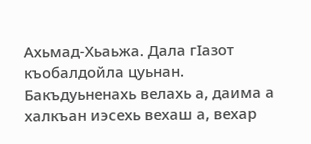Ахьмад-Хьаьжа. Дала гIазот къобалдойла цуьнан. Бакъдуьненахь велахь а, даима а халкъан иэсехь вехаш а, вехар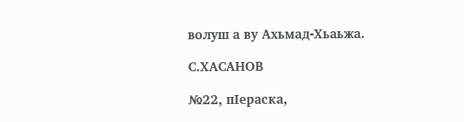волуш а ву Ахьмад-Хьаьжа.

С.ХАСАНОВ

№22, пIераска,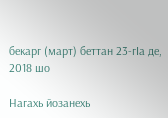бекарг (март) беттан 23-гIа де, 2018 шо

Нагахь йозанехь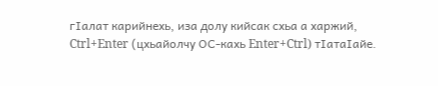гIалат карийнехь, иза долу кийсак схьа а харжий, Ctrl+Enter (цхьайолчу ОС-кахь Enter+Ctrl) тIатаIайе.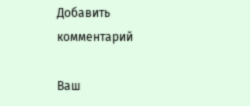Добавить комментарий

Ваш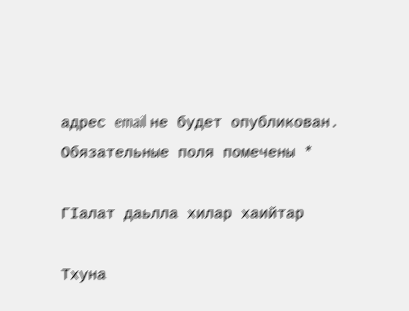адрес email не будет опубликован. Обязательные поля помечены *

ГIалат даьлла хилар хаийтар

Тхуна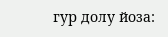гур долу йоза: